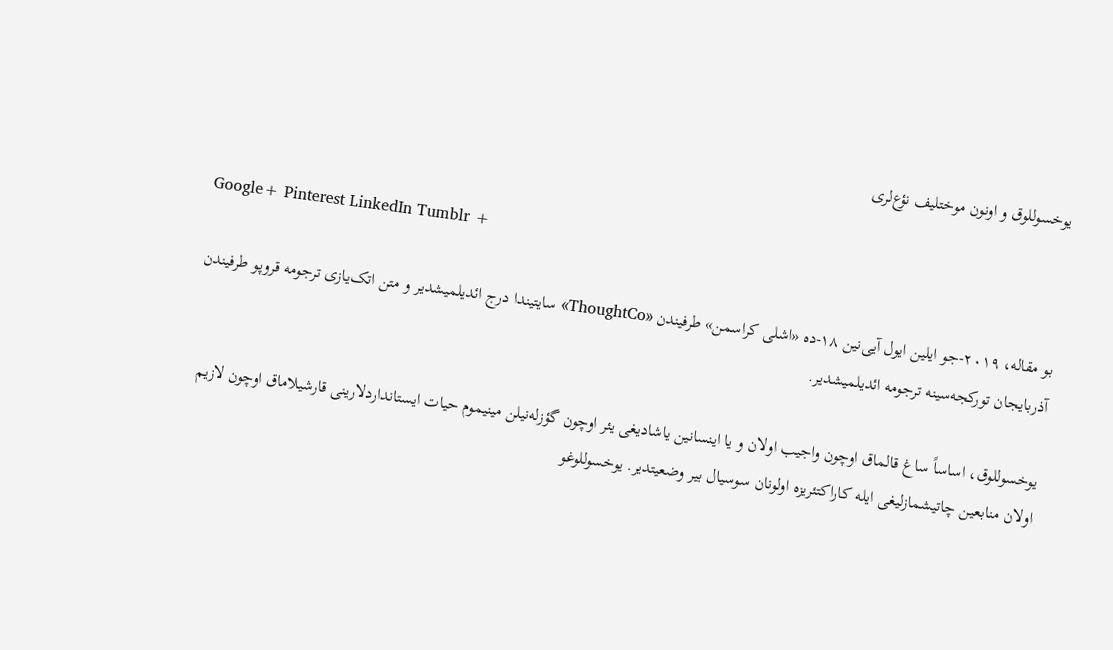یوخسوللوق و اونون موختلیف نؤع‌لری

Google+ Pinterest LinkedIn Tumblr +

بو مقاله، ۲۰۱۹-جو ایلین ایول آیی‌نین ۱۸-ده «اشلی کراسمن» طرفیندن «ThoughtCo» سایتیندا درج ائدیلمیشدیر و متن اتک‌یازی ترجومه قروپو طرفیندن آذربایجان تورکجه‌سینه ترجومه ائدیلمیشدیر.

یوخسوللوق، اساساً ساغ قالماق اوچون واجیب اولان و یا اینسانین یاشادیغی یئر اوچون گؤزله‌نیلن مینیموم حیات ایستانداردلارینی قارشیلاماق اوچون لازیم اولان منابعین چاتیشمازلیغی ایله کاراکتئریزه اولونان سوسیال بیر وضعیتدیر. یوخسوللوغو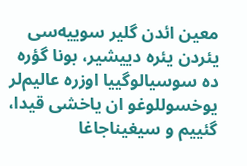معین ائد‌ن گلیر سوییه‌سی یئردن یئره دییشیر، بونا گؤره ده سوسیالوگییا اوزره عالیم‌لر یوخسوللوغو ان یاخشی قیدا، گئییم و سیغیناجاغا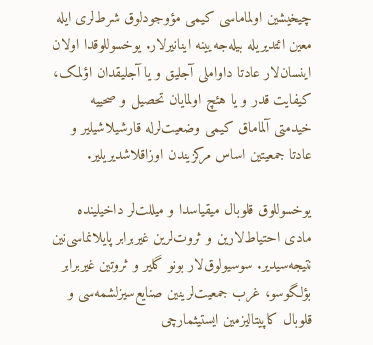چیخیشین اولماماسی کیمی مؤوجودلوق شرط‌لری ایله معین ائتدیریله بیله‌جه‌یینه اینانیرلار. یوخسوللوقدا اولان اینسان‌لار عادتا داواملی آجلیق و یا آجلیقدان اؤلمک، کیفایت قدر و یا هئچ اولمایان تحصیل و صحییه خیدمتی آلماماق کیمی وضعیت‌لرله قارشیلاشیلیر و عادتا جمعیتین اساس مرکزیندن اوزاقلاشدیریلیر.

یوخسوللوق قلوبال میقیاسدا و میللت‌لر داخیلینده مادی احتیاط‌لارین و ثروت‌لرین غیربرابر پایلانماسی‌نین نتیجه‌سیدیر. سوسیولوق‌لار بونو گلیر و ثروتین غیربرابر بؤلگوسو، غرب جمعیت‌لرینین صنایع‌سیزلشمه‌سی و قلوبال کاپیتالیزمین ایستیثمارچی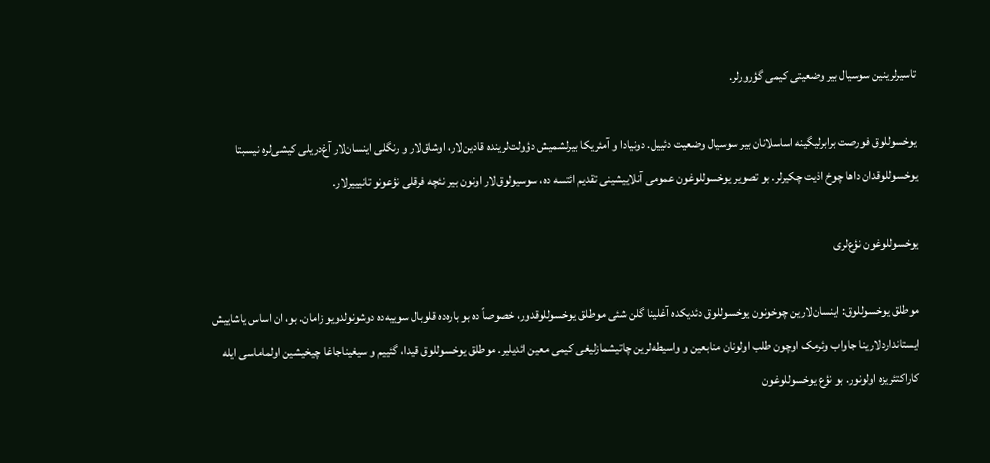تاسیرلرینین سوسیال بیر وضعیتی کیمی گؤرورلر.

یوخسوللوق فورصت برابرلیگینه اساسلانان بیر سوسیال وضعیت دئییل. دونیادا و آمئریکا بیرلشمیش دؤولت‌لرینده قادین‌لار، اوشاق‌لار و رنگلی اینسان‌لار آغ‌دریلی کیشی‌لره نیسبتا یوخسوللوقدان داها چوخ اذیت چکیرلر. بو تصویر یوخسوللوغون عمومی آنلاییشینی تقدیم ائتسه ده، سوسیولوق‌لار اونون بیر نئچه فرقلی نؤعونو تانیییرلار.

یوخسوللوغون نؤع‌لری

موطلق یوخسوللوق: اینسان‌لارین چوخونون یوخسوللوق دئدیکده آغلینا گلن شئی موطلق یوخسوللوقدور، خصوصاً ده بو باره‌ده قلوبال سوییه‌ده دوشونولدویو زامان. بو، ان اساس یاشاییش ایستانداردلارینا جاواب وئرمک اوچون طلب اولونان منابعین و واسیطه‌لرین چاتیشمازلیغی کیمی معین ائدیلیر. موطلق یوخسوللوق قیدا، گئییم و سیغیناجاغا چیخیشین اولماماسی ایله کاراکتئریزه اولونور. بو نؤع یوخسوللوغون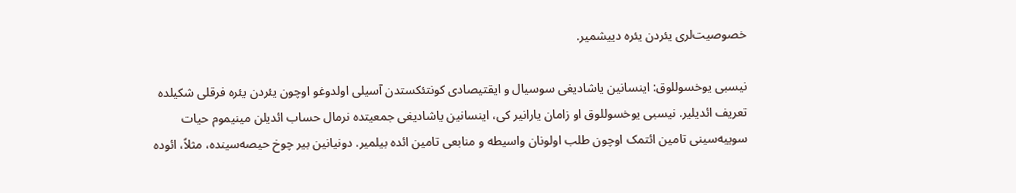خصوصیت‌لری یئردن یئره دییشمیر.

نیسبی یوخسوللوق: اینسانین یاشادیغی سوسیال و ایقتیصادی کونتئکستدن آسیلی اولدوغو اوچون یئردن یئره فرقلی شکیلده تعریف ائدیلیر. نیسبی یوخسوللوق او زامان یارانیر کی، اینسانین یاشادیغی جمعیتده نرمال حساب ائدیلن مینیموم حیات سوییه‌سینی تامین ائتمک اوچون طلب اولونان واسیطه و منابعی تامین ائده بیلمیر. دونیانین بیر چوخ حیصه‌سینده، مثلاً، ائوده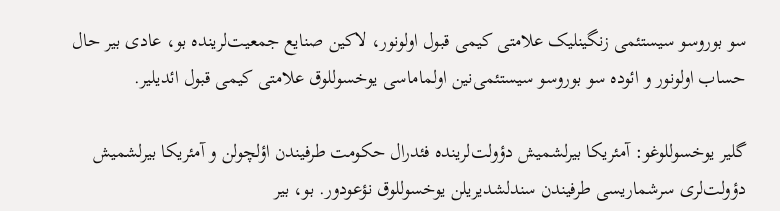سو بوروسو سیستئمی زنگینلیک علامتی کیمی قبول اولونور، لاکین صنایع جمعیت‌لرینده بو، عادی بیر حال حساب اولونور و ائوده سو بوروسو سیستئمی‌نین اولماماسی یوخسوللوق علامتی کیمی قبول ائدیلیر.

گلیر یوخسوللوغو: آمئریکا بیرلشمیش دؤولت‌لرینده فئدرال حکومت طرفیندن اؤلچولن و آمئریکا بیرلشمیش دؤولت‌لری سرشماریسی طرفیندن سندلشدیریلن یوخسوللوق نؤعودور. بو، بیر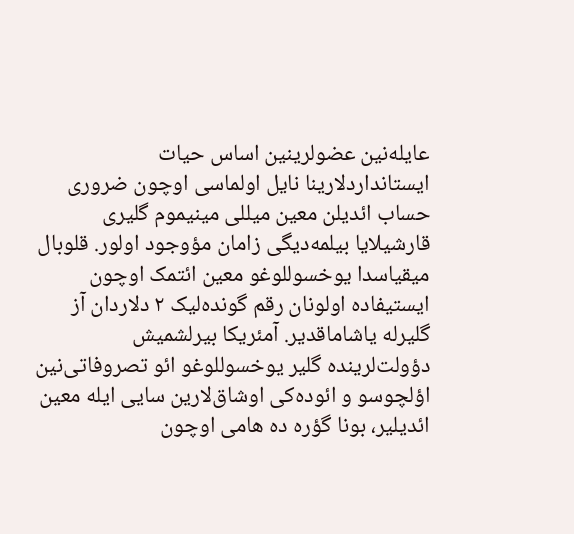عایله‌نین عضولرینین اساس حیات ایستانداردلارینا نایل اولماسی اوچون ضروری حساب ائدیلن معین میللی مینیموم گلیری قارشیلایا بیلمه‌دیگی زامان مؤوجود اولور. قلوبال میقیاسدا یوخسوللوغو معین ائتمک اوچون ایستیفاده اولونان رقم گونده‌لیک ۲ دلاردان آز گلیرله یاشاماقدیر. آمئریکا بیرلشمیش دؤولت‌لرینده گلیر یوخسوللوغو ائو تصروفاتی‌نین اؤلچوسو و ائوده‌کی اوشاق‌لارین سایی ایله معین ائدیلیر، بونا گؤره ده هامی اوچون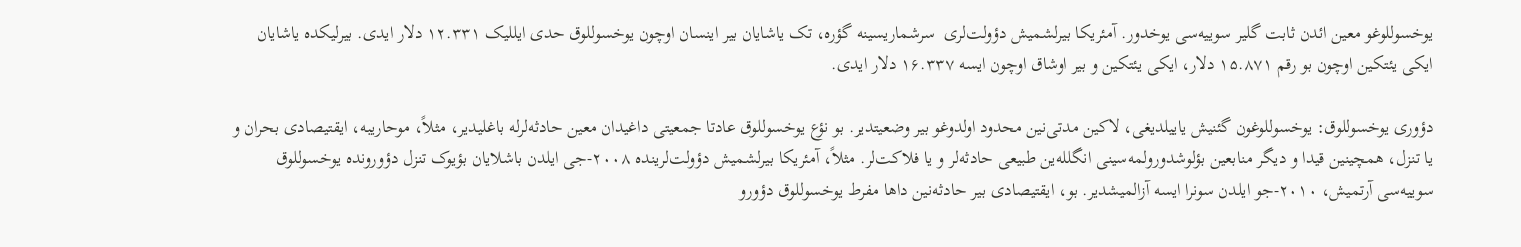یوخسوللوغو معین ائد‌ن ثابت گلیر سوییه‌سی یوخدور. آمئریکا بیرلشمیش دؤولت‌لری  سرشماریسینه گؤره، تک یاشایان بیر اینسان اوچون یوخسوللوق حدی ایللیک ۱۲.۳۳۱ دلار ایدی. بیرلیکده یاشایان ایکی یئتکین اوچون بو رقم ۱۵.۸۷۱ دلار، ایکی یئتکین و بیر اوشاق اوچون ایسه ۱۶.۳۳۷ دلار ایدی.

دؤوری یوخسوللوق: یوخسوللوغون گئنیش یاییلدیغی، لاکین مدتی‌نین محدود اولدوغو بیر وضعیتدیر. بو نؤع یوخسوللوق عادتا جمعیتی داغیدان معین حادثه‌لرله باغلیدیر، مثلاً، موحاریبه، ایقتیصادی بحران و یا تنزل، همچینین قیدا و دیگر منابعین بؤلوشدورولمه‌سینی انگلله‌ین طبیعی حادثه‌لر و یا فلاکت‌لر. مثلاً، آمئریکا بیرلشمیش دؤولت‌لرینده ۲۰۰۸-جی ایلدن باشلایان بؤیوک تنزل دؤورونده یوخسوللوق سوییه‌سی آرتمیش، ۲۰۱۰-جو ایلدن سونرا ایسه آزالمیشدیر. بو، ایقتیصادی بیر حادثه‌نین داها مفرط یوخسوللوق دؤورو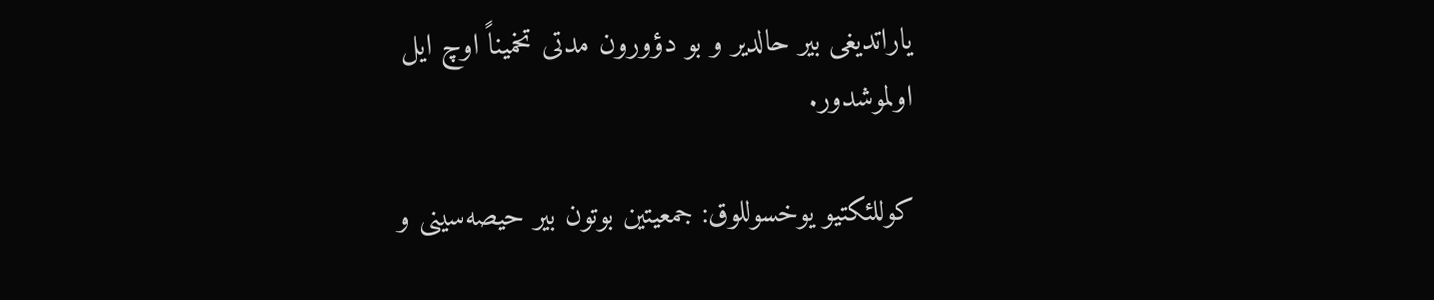یاراتدیغی بیر حالدیر و بو دؤورون مدتی تخمیناً اوچ ایل اولموشدور.

کوللئکتیو یوخسوللوق: جمعیتین بوتون بیر حیصه‌سینی و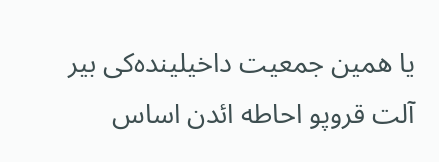یا همین جمعیت داخیلینده‌کی بیر آلت قروپو احاطه ائد‌ن اساس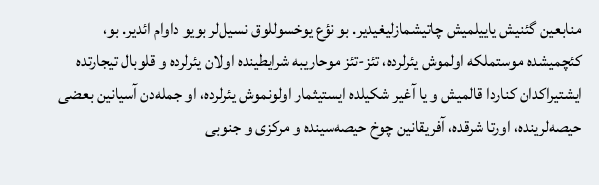منابعین گئنیش یاییلمیش چاتیشمازلیغیدیر. بو نؤع یوخسوللوق نسیل‌لر بویو داوام ائدیر. بو، کئچمیشده موستملکه اولموش یئرلرده، تئز-تئز موحاریبه شرایطینده اولان یئرلرده و قلوبال تیجارتده ایشتیراکدان کناردا قالمیش و یا آغیر شکیلده ایستیثمار اولونموش یئرلرده، او جمله‌دن آسیانین بعضی حیصه‌لرینده، اورتا شرقده، آفریقانین چوخ حیصه‌سینده و مرکزی و جنوبی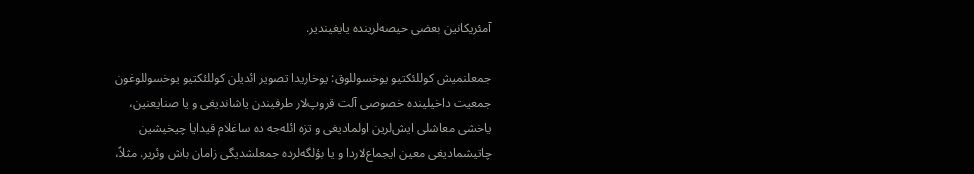آمئریکانین بعضی حیصه‌لرینده یایغیندیر.

جمعلنمیش کوللئکتیو یوخسوللوق: یوخاریدا تصویر ائدیلن کوللئکتیو یوخسوللوغون جمعیت داخیلینده خصوصی آلت قروپ‌لار طرفیندن یاشاندیغی و یا صنایعنین، یاخشی معاشلی ایش‌لرین اولمادیغی و تزه ائله‌جه ده ساغلام قیدایا چیخیشین چاتیشمادیغی معین ایجماع‌لاردا و یا بؤلگه‌لرده جمعلشدیگی زامان باش وئریر. مثلاً،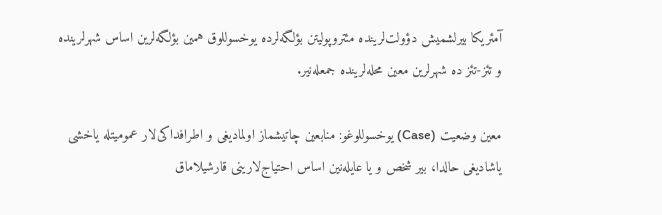آمئریکا بیرلشمیش دؤولت‌لرینده مئتروپولیتن بؤلگه‌لرده یوخسوللوق همین بؤلگه‌لرین اساس شهرلرینده و تئز-تئز ده شهرلرین معین محله‌لرینده جمعله‌نیر.

معین وضعیت (Case) یوخسوللوغو: منابعین چاتیشماز اولمادیغی و اطرافداکی‌لار عمومیتله یاخشی یاشادیغی حالدا، بیر شخص و یا عایله‌نین اساس احتیاج‌لارینی قارشیلاماق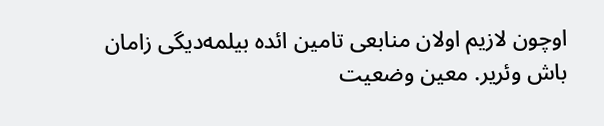اوچون لازیم اولان منابعی تامین ائده بیلمه‌دیگی زامان باش وئریر. معین وضعیت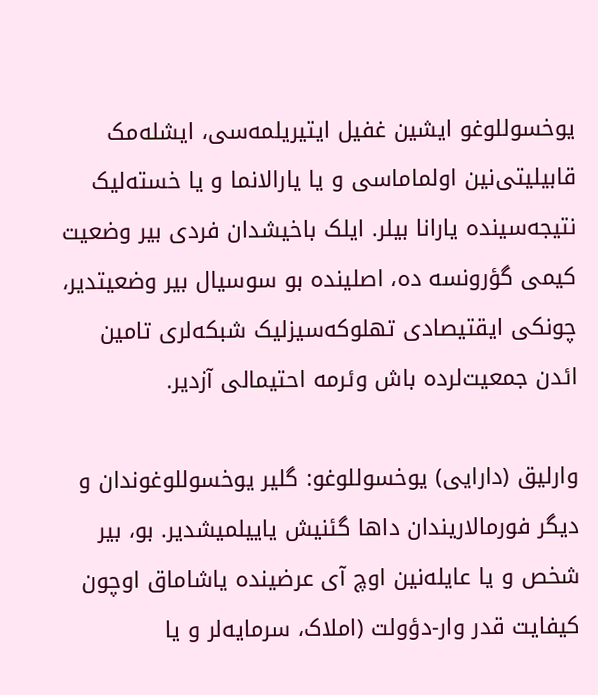یوخسوللوغو ایشین غفیل ایتیریلمه‌سی، ایشله‌مک قابیلیتی‌نین اولماماسی و یا یارالانما و یا خسته‌لیک نتیجه‌سینده یارانا بیلر. ایلک باخیشدان فردی بیر وضعیت کیمی گؤرونسه ده، اصلینده بو سوسیال بیر وضعیتدیر، چونکی ایقتیصادی تهلوکه‌سیزلیک شبکه‌لری تامین ائد‌ن جمعیت‌لرده باش وئرمه احتیمالی آزدیر.

وارلیق (دارایی) یوخسوللوغو: گلیر یوخسوللوغوندان و دیگر فورمالاریندان داها گئنیش یاییلمیشدیر. بو، بیر شخص و یا عایله‌نین اوچ آی عرضینده یاشاماق اوچون کیفایت قدر وار-دؤولت (املاک، سرمایه‌لر و یا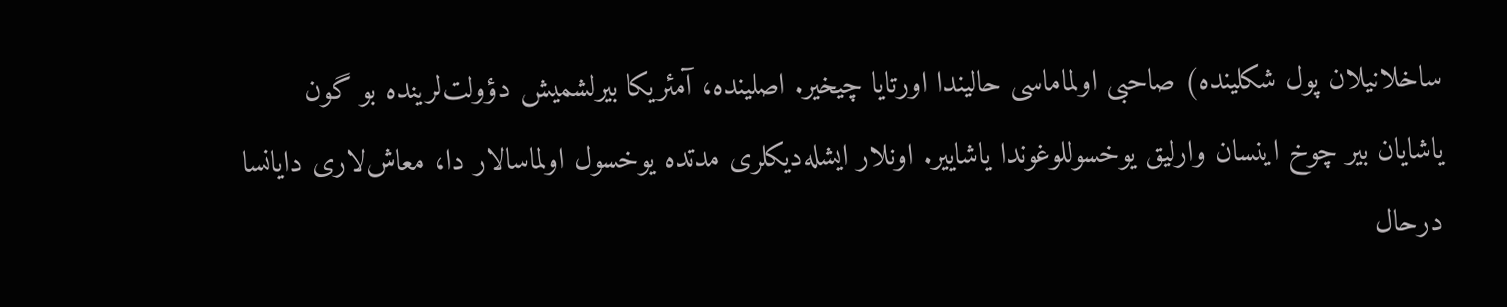ساخلانیلان پول شکلینده) صاحبی اولماماسی حالیندا اورتایا چیخیر. اصلینده، آمئریکا بیرلشمیش دؤولت‌لرینده بو گون یاشایان بیر چوخ اینسان وارلیق یوخسوللوغوندا یاشاییر. اونلار ایشله‌دیکلری مدتده یوخسول اولماسالار دا، معاش‌لاری دایانسا درحال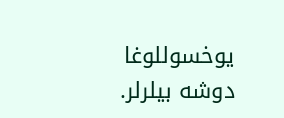یوخسوللوغا دوشه بیلرلر.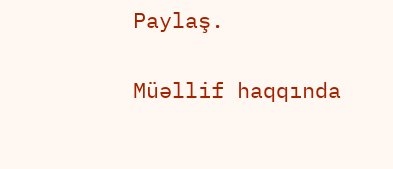Paylaş.

Müəllif haqqında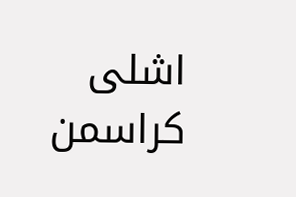اشلی کراسمن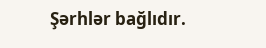Şərhlər bağlıdır.